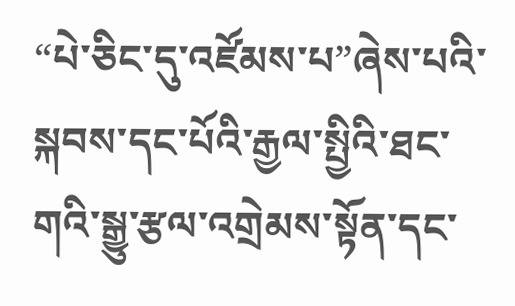“པེ་ཅིང་དུ་འཛོམས་པ”ཞེས་པའི་སྐབས་དང་པོའི་རྒྱལ་སྤྱིའི་ཐང་གའི་སྒྱུ་རྩལ་འགྲེམས་སྟོན་དང་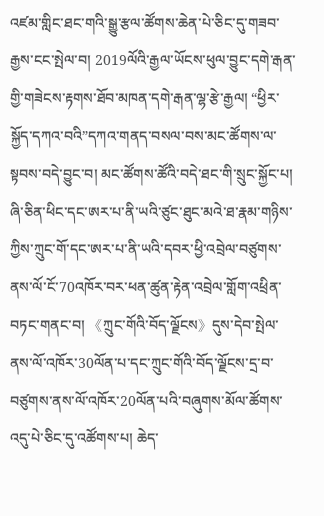འཛམ་གླིང་ཐང་གའི་སྒྱུ་རྩལ་ཚོགས་ཆེན་པེ་ཅིང་དུ་གཟབ་རྒྱས་ངང་སྤེལ་བ། 2019ལོའི་རྒྱལ་ཡོངས་ཕུལ་བྱུང་དགེ་རྒན་གྱི་གཟེངས་རྟགས་ཐོབ་མཁན་དགེ་རྒན་ལྷ་རྩེ་རྒྱལ། “ཕྱིར་སྐྱོད་དཀའ་བའི”དཀའ་གནད་བསལ་བས་མང་ཚོགས་ལ་སྟབས་བདེ་བྱུང་བ། མང་ཚོགས་ཚོའི་བདེ་ཐང་གི་སྲུང་སྐྱོང་པ། ཞི་ཅིན་ཕིང་དང་ཨར་པ་ནི་ཡའི་ཙུང་ཐུང་མའེ་ཐ་རྣམ་གཉིས་ཀྱིས་ཀྲུང་གོ་དང་ཨར་པ་ནི་ཡའི་དབར་ཕྱི་འབྲེལ་བཙུགས་ནས་ལོ་ངོ་70འཁོར་བར་ཕན་ཚུན་རྟེན་འབྲེལ་གློག་འཕྲིན་བཏང་གནང་བ། 《ཀྲུང་གོའི་བོད་ལྗོངས》དུས་དེབ་སྤེལ་ནས་ལོ་འཁོར་30ལོན་པ་དང་ཀྲུང་གོའི་བོད་ལྗོངས་དྲ་བ་བཙུགས་ནས་ལོ་འཁོར་20ལོན་པའི་བཞུགས་མོལ་ཚོགས་འདུ་པེ་ཅིང་དུ་འཚོགས་པ། ཆེད་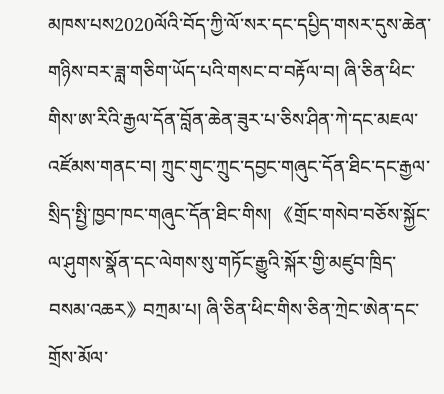མཁས་པས2020ལོའི་བོད་ཀྱི་ལོ་སར་དང་དཔྱིད་གསར་དུས་ཆེན་གཉིས་བར་ཟླ་གཅིག་ཡོད་པའི་གསང་བ་བརྟོལ་བ། ཞི་ཅིན་ཕིང་གིས་ཨ་རིའི་རྒྱལ་དོན་བློན་ཆེན་ཟུར་པ་ཅིས་ཤིན་ཀེ་དང་མཇལ་འཛོམས་གནང་བ། ཀྲུང་གུང་ཀྲུང་དབྱང་གཞུང་དོན་ཐིང་དང་རྒྱལ་སྲིད་སྤྱི་ཁྱབ་ཁང་གཞུང་དོན་ཐིང་གིས། 《གྲོང་གསེབ་བཅོས་སྐྱོང་ལ་ཤུགས་སྣོན་དང་ལེགས་སུ་གཏོང་རྒྱུའི་སྐོར་གྱི་མཛུབ་ཁྲིད་བསམ་འཆར》བཀྲམ་པ། ཞི་ཅིན་ཕིང་གིས་ཅིན་ཀྲེང་ཨེན་དང་གྲོས་མོལ་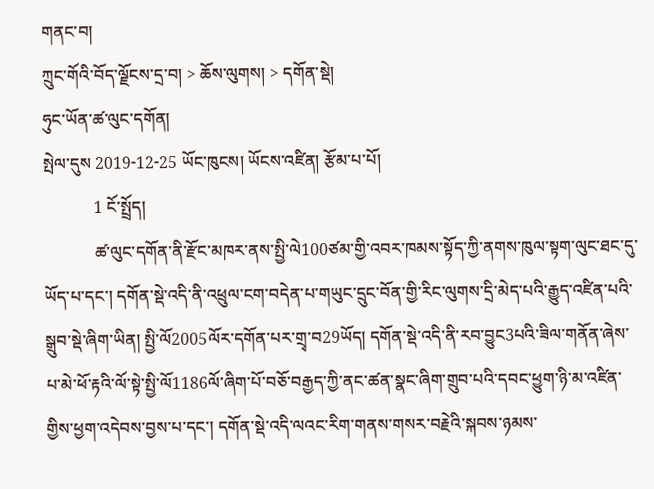གནང་བ།
ཀྲུང་གོའི་བོད་ལྗོངས་དྲ་བ། > ཆོས་ལུགས། > དགོན་སྡེ།
ཧུང་ཡོན་ཚ་ལུང་དགོན།
སྤེལ་དུས 2019-12-25 ཡོང་ཁུངས། ཡོངས་འཛིན། རྩོམ་པ་པོ།
            1 ངོ་སྤྲོད།
            ཚ་ལུང་དགོན་ནི་རྫོང་མཁར་ནས་སྤྱི་ལེ100ཙམ་གྱི་འབར་ཁམས་སྟོད་ཀྱི་ནགས་ཁུལ་སྟག་ལུང་ཐང་དུ་ཡོད་པ་དང་། དགོན་སྡེ་འདི་ནི་འཕྲུལ་ངག་བདེན་པ་གཡུང་དྲུང་བོན་གྱི་རིང་ལུགས་དྲི་མེད་པའི་རྒྱུད་འཛིན་པའི་སྒྲུབ་སྡེ་ཞིག་ཡིན། སྤྱི་ལོ2005ལོར་དགོན་པར་གྲྭ་བ29ཡོད། དགོན་སྡེ་འདི་ནི་རབ་བྱུང3པའི་ཟིལ་གནོན་ཞེས་པ་མེ་ཕོ་རྟའི་ལོ་སྟེ་སྤྱི་ལོ1186ལོ་ཞིག་པོ་བཅོ་བརྒྱད་ཀྱི་ནང་ཚན་སྣང་ཞིག་གྲུབ་པའི་དབང་ཕྱུག་ཉི་མ་འཛིན་གྱིས་ཕྱག་འདེབས་བྱས་པ་དང་། དགོན་སྡེ་འདི་ལའང་རིག་གནས་གསར་བརྗེའི་སྐབས་ཉམས་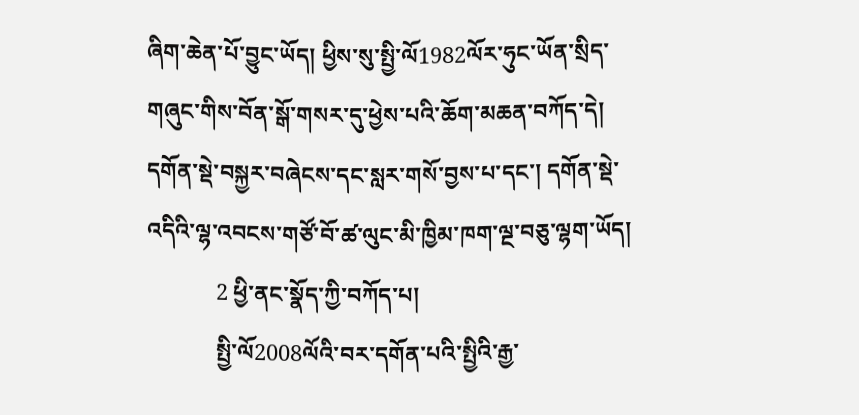ཞིག་ཆེན་པོ་བྱུང་ཡོད། ཕྱིས་སུ་སྤྱི་ལོ1982ལོར་ཧུང་ཡོན་སྲིད་གཞུང་གིས་བོན་སྒོ་གསར་དུ་ཕྱེས་པའི་ཆོག་མཆན་བཀོད་དེ། དགོན་སྡེ་བསྐྱར་བཞེངས་དང་སླར་གསོ་བྱས་པ་དང་། དགོན་སྡེ་འདིའི་ལྷ་འབངས་གཙོ་བོ་ཚ་ལུང་མི་ཁྱིམ་ཁག་ལྔ་བཅུ་ལྷག་ཡོད།
            2 ཕྱི་ནང་སྣོད་ཀྱི་བཀོད་པ།
            སྤྱི་ལོ2008ལོའི་བར་དགོན་པའི་སྤྱིའི་རྒྱ་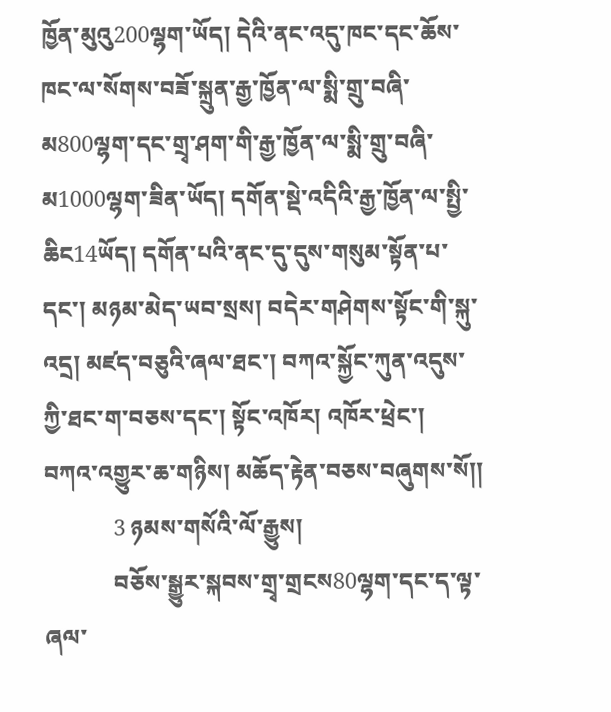ཁྱོན་མུའུ200ལྷག་ཡོད། དེའི་ནང་འདུ་ཁང་དང་ཆོས་ཁང་ལ་སོགས་བཟོ་སྐྲུན་རྒྱ་ཁྱོན་ལ་སྨི་གྲུ་བཞི་མ800ལྷག་དང་གྲྭ་ཤག་གི་རྒྱ་ཁྱོན་ལ་སྨི་གྲུ་བཞི་མ1000ལྷག་ཟིན་ཡོད། དགོན་སྡེ་འདིའི་རྒྱ་ཁྱོན་ལ་སྤྱི་ཆིང14ཡོད། དགོན་པའི་ནང་དུ་དུས་གསུམ་སྟོན་པ་དང་། མཉམ་མེད་ཡབ་སྲས། བདེར་གཤེགས་སྟོང་གི་སྐུ་འདྲ། མཛད་བཅུའི་ཞལ་ཐང་། བཀའ་སྐྱོང་ཀུན་འདུས་ཀྱི་ཐང་ག་བཅས་དང་། སྟོང་འཁོར། འཁོར་ཕྲེང་། བཀའ་འགྱུར་ཆ་གཉིས། མཆོད་རྟེན་བཅས་བཞུགས་སོ།།
            3 ཉམས་གསོའི་ལོ་རྒྱུས།
            བཅོས་སྒྱུར་སྐབས་གྲྭ་གྲངས80ལྷག་དང་ད་ལྟ་ཞལ་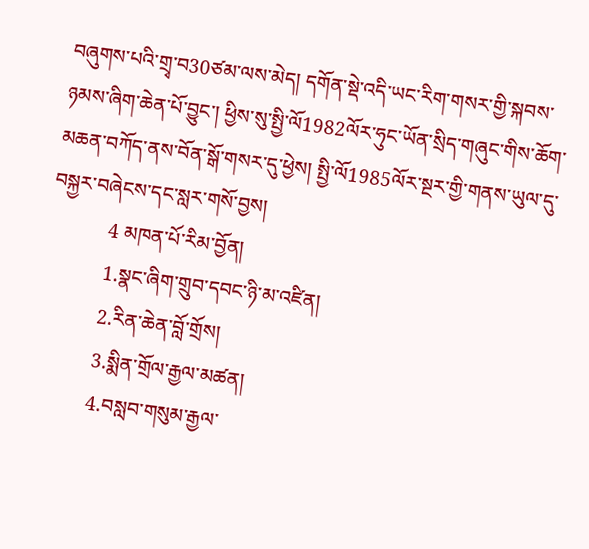བཞུགས་པའི་གྲྭ་བ30ཙམ་ལས་མེད། དགོན་སྡེ་འདི་ཡང་རིག་གསར་གྱི་སྐབས་ཉམས་ཞིག་ཆེན་པོ་བྱུང་། ཕྱིས་སུ་སྤྱི་ལོ1982ལོར་ཧུང་ཡོན་སྲིད་གཞུང་གིས་ཆོག་མཆན་བཀོད་ནས་བོན་སྒོ་གསར་དུ་ཕྱེས། སྤྱི་ལོ1985ལོར་སྔར་གྱི་གནས་ཡུལ་དུ་བསྐྱར་བཞེངས་དང་སླར་གསོ་བྱས།
            4 མཁན་པོ་རིམ་བྱོན།
            1.སྣང་ཞིག་གྲུབ་དབང་ཉི་མ་འཛིན།
            2.རིན་ཆེན་བློ་གྲོས།
            3.སྨིན་གྲོལ་རྒྱལ་མཚན།
            4.བསླབ་གསུམ་རྒྱལ་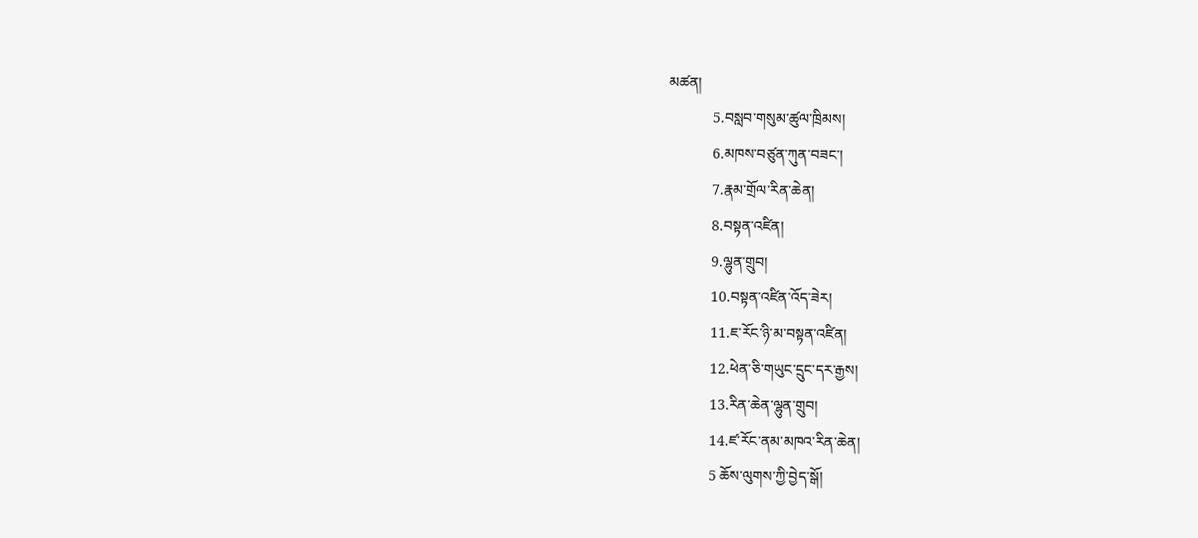མཚན།
            5.བསླབ་གསུམ་ཚུལ་ཁྲིམས།
            6.མཁས་བཙུན་ཀུན་བཟང་།
            7.རྣམ་གྲོལ་རིན་ཆེན།
            8.བསྟན་འཛིན།
            9.ལྷུན་གྲུབ།
            10.བསྟན་འཛིན་འོད་ཟེར།
            11.ཇ་རོང་ཉི་མ་བསྟན་འཛིན།
            12.ཕེན་ཅི་གཡུང་དྲུང་དར་རྒྱས།
            13.རིན་ཆེན་ལྷུན་གྲུབ།
            14.ཛ་རོང་ནམ་མཁའ་རིན་ཆེན།
            5 ཆོས་ལུགས་ཀྱི་བྱེད་སྒོ།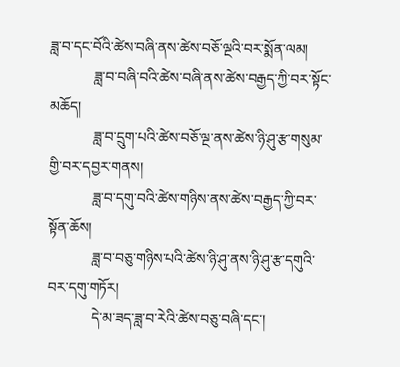ཟླ་བ་དང་བོའི་ཚེས་བཞི་ནས་ཚེས་བཅོ་ལྔའི་བར་སྨོན་ལམ།
            ཟླ་བ་བཞི་བའི་ཚེས་བཞི་ནས་ཚེས་བརྒྱད་ཀྱི་བར་སྟོང་མཆོད།
            ཟླ་བ་དྲུག་པའི་ཚེས་བཅོ་ལྔ་ནས་ཚེས་ཉི་ཤུ་རྩ་གསུམ་གྱི་བར་དབྱར་གནས།
            ཟླ་བ་དགུ་བའི་ཚེས་གཉིས་ནས་ཚེས་བརྒྱད་ཀྱི་བར་སྟོན་ཆོས།
            ཟླ་བ་བཅུ་གཉིས་པའི་ཚེས་ཉི་ཤུ་ནས་ཉི་ཤུ་རྩ་དགུའི་བར་དགུ་གཏོར།
            དེ་མ་ཟད་ཟླ་བ་རེའི་ཚེས་བཅུ་བཞི་དང་།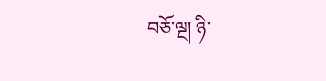བཅོ་ལྔ། ཉི་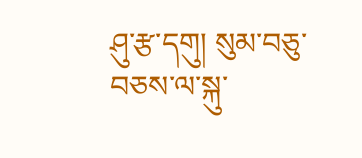ཤུ་རྩ་དགུ། སུམ་བཅུ་བཅས་ལ་སྐུ་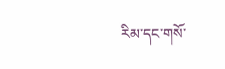རིམ་དང་གསོ་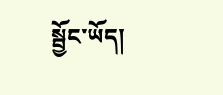སྦྱོང་ཡོད།